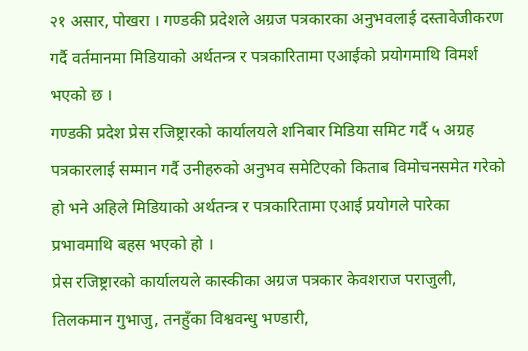२१ असार, पोखरा । गण्डकी प्रदेशले अग्रज पत्रकारका अनुभवलाई दस्तावेजीकरण गर्दै वर्तमानमा मिडियाको अर्थतन्त्र र पत्रकारितामा एआईको प्रयोगमाथि विमर्श भएको छ ।
गण्डकी प्रदेश प्रेस रजिष्ट्रारको कार्यालयले शनिबार मिडिया समिट गर्दै ५ अग्रह पत्रकारलाई सम्मान गर्दै उनीहरुको अनुभव समेटिएको किताब विमोचनसमेत गरेको हो भने अहिले मिडियाको अर्थतन्त्र र पत्रकारितामा एआई प्रयोगले पारेका प्रभावमाथि बहस भएको हो ।
प्रेस रजिष्ट्रारको कार्यालयले कास्कीका अग्रज पत्रकार केवशराज पराजुली, तिलकमान गुभाजु, तनहुँका विश्ववन्धु भण्डारी,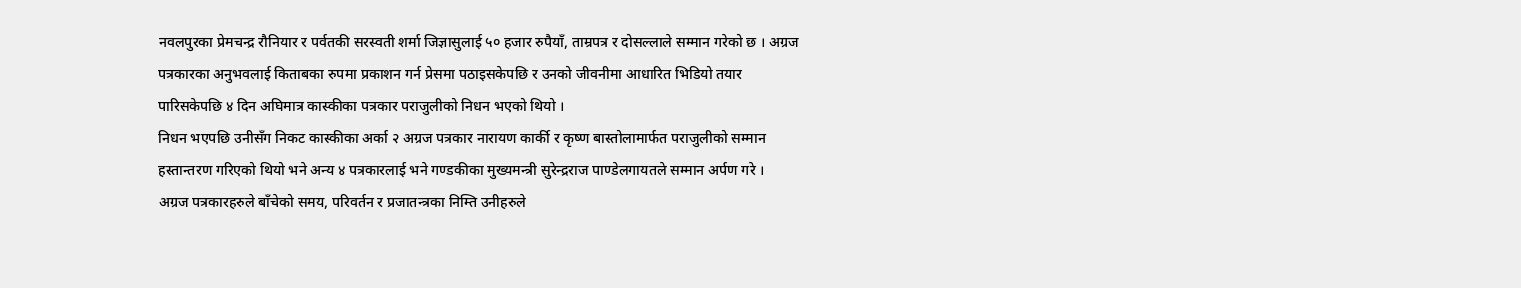नवलपुरका प्रेमचन्द्र रौनियार र पर्वतकी सरस्वती शर्मा जिज्ञासुलाई ५० हजार रुपैयाँ, ताम्रपत्र र दोसल्लाले सम्मान गरेको छ । अग्रज पत्रकारका अनुभवलाई किताबका रुपमा प्रकाशन गर्न प्रेसमा पठाइसकेपछि र उनको जीवनीमा आधारित भिडियो तयार पारिसकेपछि ४ दिन अघिमात्र कास्कीका पत्रकार पराजुलीको निधन भएको थियो ।
निधन भएपछि उनीसँग निकट कास्कीका अर्का २ अग्रज पत्रकार नारायण कार्की र कृष्ण बास्तोलामार्फत पराजुलीको सम्मान हस्तान्तरण गरिएको थियो भने अन्य ४ पत्रकारलाई भने गण्डकीका मुख्यमन्त्री सुरेन्द्रराज पाण्डेलगायतले सम्मान अर्पण गरे ।
अग्रज पत्रकारहरुले बाँचेको समय, परिवर्तन र प्रजातन्त्रका निम्ति उनीहरुले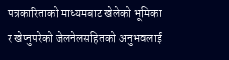पत्रकारिताको माध्यमबाट खेलेको भूमिका र खेप्नुपरेको जेलनेलसहितको अनुभवलाई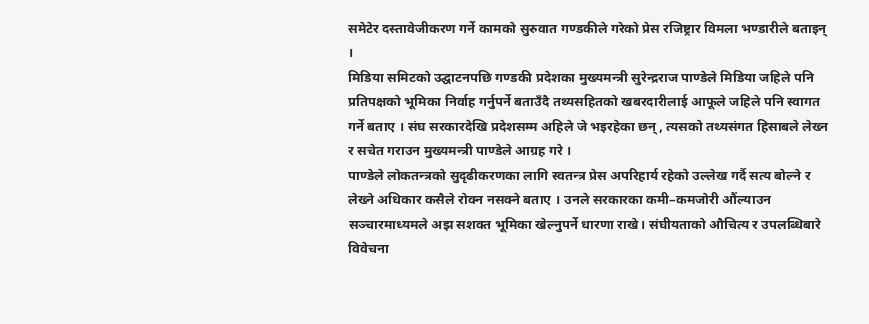समेटेर दस्तावेजीकरण गर्ने कामको सुरुवात गण्डकीले गरेको प्रेस रजिष्ट्रार विमला भण्डारीले बताइन् ।
मिडिया समिटको उद्घाटनपछि गण्डकी प्रदेशका मुख्यमन्त्री सुरेन्द्रराज पाण्डेले मिडिया जहिले पनि प्रतिपक्षको भूमिका निर्वाह गर्नुपर्ने बताउँदै तथ्यसहितको खबरदारीलाई आफूले जहिले पनि स्वागत गर्ने बताए । संघ सरकारदेखि प्रदेशसम्म अहिले जे भइरहेका छन्, त्यसको तथ्यसंगत हिसाबले लेख्न र सचेत गराउन मुख्यमन्त्री पाण्डेले आग्रह गरे ।
पाण्डेले लोकतन्त्रको सुदृढीकरणका लागि स्वतन्त्र प्रेस अपरिहार्य रहेको उल्लेख गर्दै सत्य बोल्ने र लेख्ने अधिकार कसैले रोक्न नसक्ने बताए । उनले सरकारका कमी–कमजोरी औंल्याउन सञ्चारमाध्यमले अझ सशक्त भूमिका खेल्नुपर्ने धारणा राखे। संघीयताको औचित्य र उपलब्धिबारे विवेचना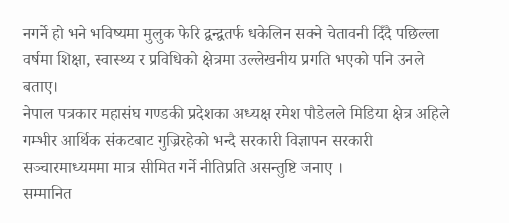नगर्ने हो भने भविष्यमा मुलुक फेरि द्वन्द्वतर्फ धकेलिन सक्ने चेतावनी दिँदै पछिल्ला वर्षमा शिक्षा, स्वास्थ्य र प्रविधिको क्षेत्रमा उल्लेखनीय प्रगति भएको पनि उनले बताए।
नेपाल पत्रकार महासंघ गण्डकी प्रदेशका अध्यक्ष रमेश पौडेलले मिडिया क्षेत्र अहिले गम्भीर आर्थिक संकटबाट गुज्रिरहेको भन्दै सरकारी विज्ञापन सरकारी सञ्चारमाध्यममा मात्र सीमित गर्ने नीतिप्रति असन्तुष्टि जनाए ।
सम्मानित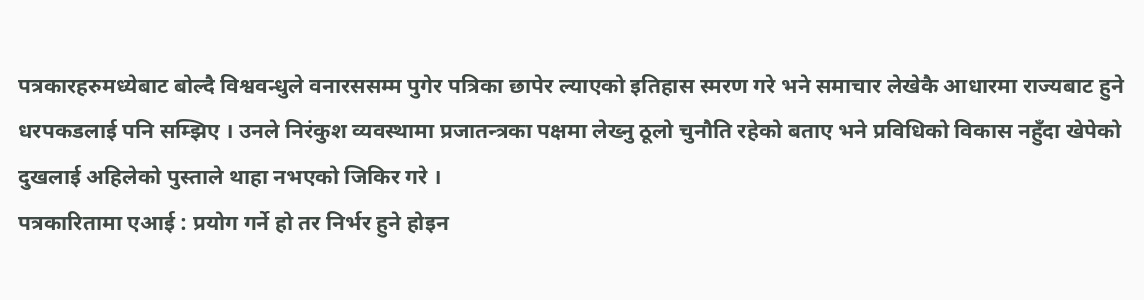पत्रकारहरुमध्येबाट बोल्दै विश्ववन्धुले वनारससम्म पुगेर पत्रिका छापेर ल्याएको इतिहास स्मरण गरे भने समाचार लेखेकै आधारमा राज्यबाट हुने धरपकडलाई पनि सम्झिए । उनले निरंकुश व्यवस्थामा प्रजातन्त्रका पक्षमा लेख्नु ठूलो चुनौति रहेको बताए भने प्रविधिको विकास नहुँदा खेपेको दुखलाई अहिलेको पुस्ताले थाहा नभएको जिकिर गरे ।
पत्रकारितामा एआई : प्रयोग गर्ने हो तर निर्भर हुने होइन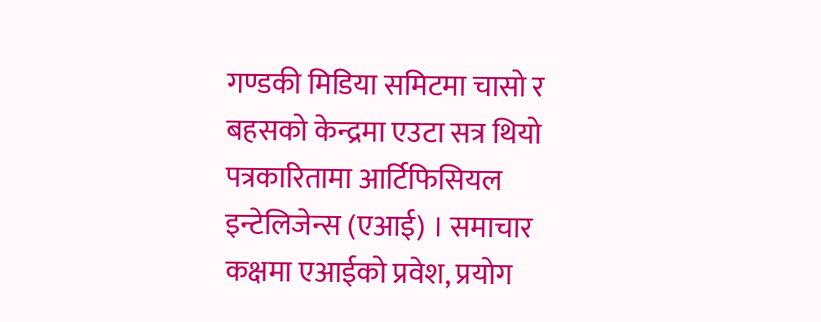गण्डकी मिडिया समिटमा चासो र बहसको केन्द्रमा एउटा सत्र थियो पत्रकारितामा आर्टिफिसियल इन्टेलिजेन्स (एआई) । समाचार कक्षमा एआईको प्रवेश, प्रयोग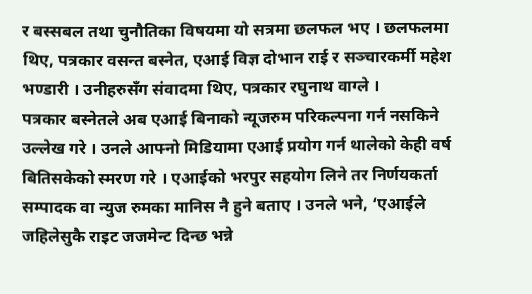र बस्सबल तथा चुनौतिका विषयमा यो सत्रमा छलफल भए । छलफलमा थिए, पत्रकार वसन्त बस्नेत, एआई विज्ञ दोभान राई र सञ्चारकर्मी महेश भण्डारी । उनीहरुसँग संवादमा थिए, पत्रकार रघुनाथ वाग्ले ।
पत्रकार बस्नेतले अब एआई बिनाको न्यूजरुम परिकल्पना गर्न नसकिने उल्लेख गरे । उनले आफ्नो मिडियामा एआई प्रयोग गर्न थालेको केही वर्ष बितिसकेको स्मरण गरे । एआईको भरपुर सहयोग लिने तर निर्णयकर्ता सम्पादक वा न्युज रुमका मानिस नै हुने बताए । उनले भने, ‘एआईले जहिलेसुकै राइट जजमेन्ट दिन्छ भन्ने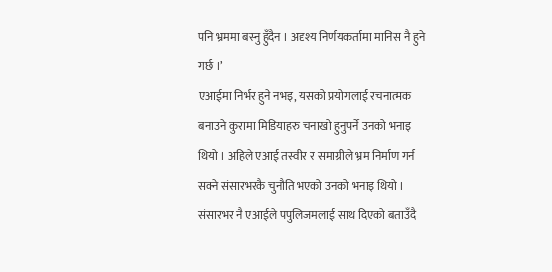पनि भ्रममा बस्नु हुँदैन । अदृश्य निर्णयकर्तामा मानिस नै हुने गर्छ ।’
एआईमा निर्भर हुने नभइ, यसको प्रयोगलाई रचनात्मक बनाउने कुरामा मिडियाहरु चनाखो हुनुपर्ने उनको भनाइ थियो । अहिले एआई तस्वीर र समाग्रीले भ्रम निर्माण गर्न सक्ने संसारभरकै चुनौति भएको उनको भनाइ थियो । संसारभर नै एआईले पपुलिजमलाई साथ दिएको बताउँदै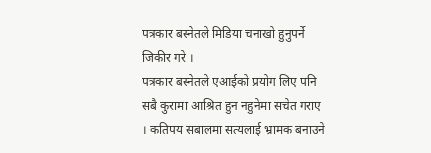पत्रकार बस्नेतले मिडिया चनाखो हुनुपर्ने जिकीर गरे ।
पत्रकार बस्नेतले एआईको प्रयोग लिए पनि सबै कुरामा आश्रित हुन नहुनेमा सचेत गराए । कतिपय सबालमा सत्यलाई भ्रामक बनाउने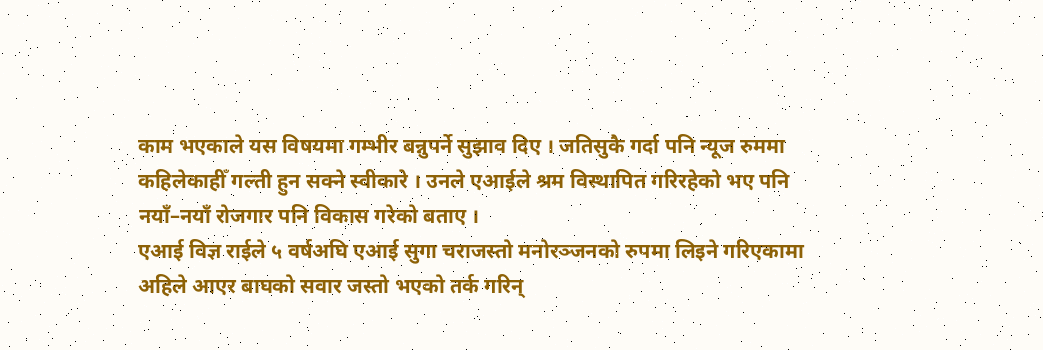काम भएकाले यस विषयमा गम्भीर बन्नुपर्ने सुझाव दिए । जतिसुकै गर्दा पनि न्यूज रुममा कहिलेकाहीँ गल्ती हुन सक्ने स्वीकारे । उनले एआईले श्रम विस्थापित गरिरहेको भए पनि नयाँ–नयाँ रोजगार पनि विकास गरेको बताए ।
एआई विज्ञ राईले ५ वर्षअघि एआई सुगा चराजस्तो मनोरञ्जनको रुपमा लिइने गरिएकामा अहिले आएर बाघको सवार जस्तो भएको तर्क गरिन्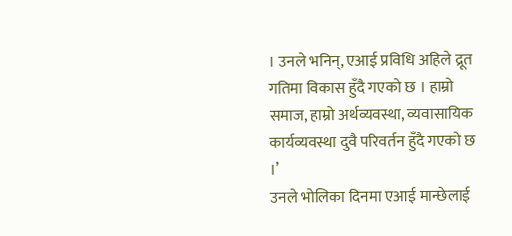। उनले भनिन्, एआई प्रविधि अहिले द्रूत गतिमा विकास हुँदै गएको छ । हाम्रो समाज, हाम्रो अर्थव्यवस्था, व्यवासायिक कार्यव्यवस्था दुवै परिवर्तन हुँदै गएको छ ।’
उनले भोलिका दिनमा एआई मान्छेलाई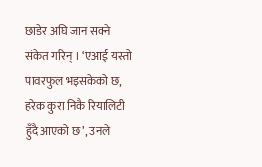छाडेर अघि जान सक्ने संकेत गरिन् । ‘एआई यस्तो पावरफुल भइसकेको छ, हरेक कुरा निकै रियालिटी हुँदै आएको छ’, उनले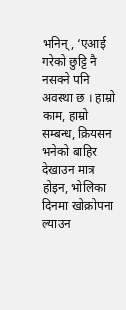भनिन्, ‘एआई गरेको छुट्टि नै नसक्ने पनि अवस्था छ । हाम्रो काम, हाम्रो सम्बन्ध, क्रियसन भनेको बाहिर देखाउन मात्र होइन, भोलिका दिनमा खोक्रोपना ल्याउन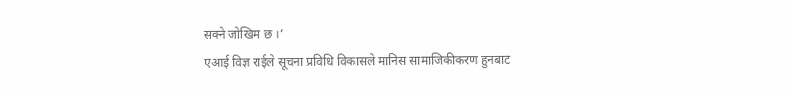सक्ने जोखिम छ ।’
एआई विज्ञ राईले सूचना प्रविधि विकासले मानिस सामाजिकीकरण हुनबाट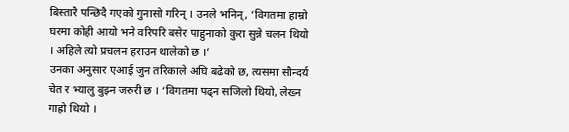बिस्तारै पन्छिदै गएको गुनासो गरिन् । उनले भनिन्, ‘विगतमा हाम्रो घरमा कोही आयो भने वरिपरि बसेर पाहुनाको कुरा सुन्ने चलन थियो । अहिले त्यो प्रचलन हराउन थालेको छ ।’
उनका अनुसार एआई जुन तरिकाले अघि बढेको छ, त्यसमा सौन्दर्य चेत र भ्यालु बुझ्न जरुरी छ । ‘विगतमा पढ्न सजिलो थियो, लेख्न गाह्रो थियो ।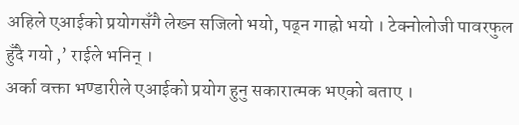अहिले एआईको प्रयोगसँगै लेख्न सजिलो भयो, पढ्न गाह्रो भयो । टेक्नोलोजी पावरफुल हुँदै गयो ,’ राईले भनिन् ।
अर्का वक्ता भण्डारीले एआईको प्रयोग हुनु सकारात्मक भएको बताए ।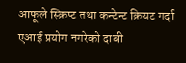आफूले स्क्रिप्ट तथा कन्टेन्ट क्रियट गर्दा एआई प्रयोग नगरेको दाबी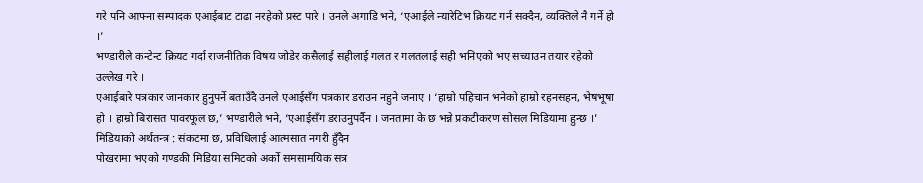गरे पनि आफ्ना सम्पादक एआईबाट टाढा नरहेको प्रस्ट पारे । उनले अगाडि भने, ‘एआईले न्यारेटिभ क्रियट गर्न सक्दैन, व्यक्तिले नै गर्ने हो ।’
भण्डारीले कन्टेन्ट क्रियट गर्दा राजनीतिक विषय जोडेर कसैलाई सहीलाई गलत र गलतलाई सही भनिएको भए सच्याउन तयार रहेको उल्लेख गरे ।
एआईबारे पत्रकार जानकार हुनुपर्ने बताउँदै उनले एआईसँग पत्रकार डराउन नहुने जनाए । ‘हाम्रो पहिचान भनेको हाम्रो रहनसहन, भेषभूषा हो । हाम्रो बिरासत पावरफूल छ,’ भण्डारीले भने, ‘एआईसँग डराउनुपर्दैन । जनतामा के छ भन्ने प्रकटीकरण सोसल मिडियामा हुन्छ ।’
मिडियाको अर्थतन्त्र : संकटमा छ, प्रविधिलाई आत्मसात नगरी हुँदैन
पोखरामा भएको गण्डकी मिडिया समिटको अर्को समसामयिक सत्र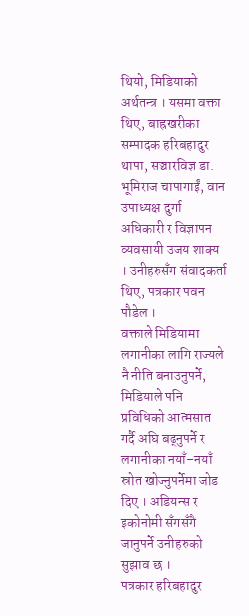थियो, मिडियाको अर्थतन्त्र । यसमा वक्ता थिए, बाह्रखरीका सम्पादक हरिबहादुर थापा, सञ्चारविज्ञ डा. भूमिराज चापागाईं, वान उपाध्यक्ष दुर्गा अधिकारी र विज्ञापन व्यवसायी उजय शाक्य । उनीहरुसँग संवादकर्ता थिए, पत्रकार पवन पौडेल ।
वक्ताले मिडियामा लगानीका लागि राज्यले नै नीति बनाउनुपर्ने, मिडियाले पनि प्रविधिको आत्मसात गर्दै अघि बढ्नुपर्ने र लगानीका नयाँ–नयाँ स्रोत खोज्नुपर्नेमा जोड दिए । अडियन्स र इकोनोमी सँगसँगै जानुपर्ने उनीहरुको सुझाव छ ।
पत्रकार हरिबहादुर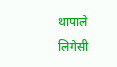थापाले लिगेसी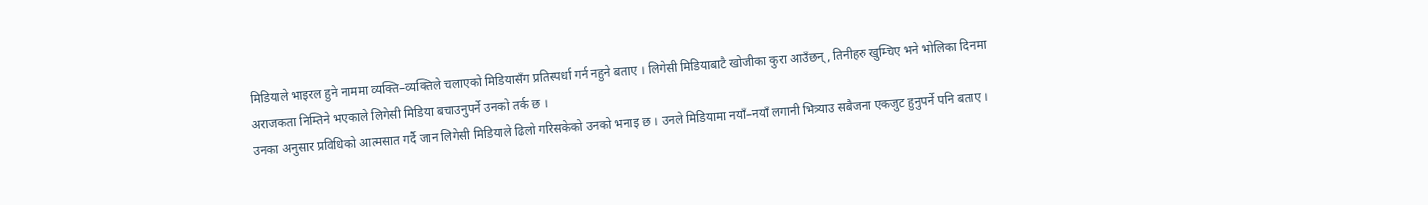मिडियाले भाइरल हुने नाममा व्यक्ति–व्यक्तिले चलाएको मिडियासँग प्रतिस्पर्धा गर्न नहुने बताए । लिगेसी मिडियाबाटै खोजीका कुरा आउँछन्, तिनीहरु खुम्चिए भने भोलिका दिनमा अराजकता निम्तिने भएकाले लिगेसी मिडिया बचाउनुपर्ने उनको तर्क छ ।
उनका अनुसार प्रविधिको आत्मसात गर्दै जान लिगेसी मिडियाले ढिलो गरिसकेको उनको भनाइ छ । उनले मिडियामा नयाँ–नयाँ लगानी भित्र्याउ सबैजना एकजुट हुनुपर्ने पनि बताए ।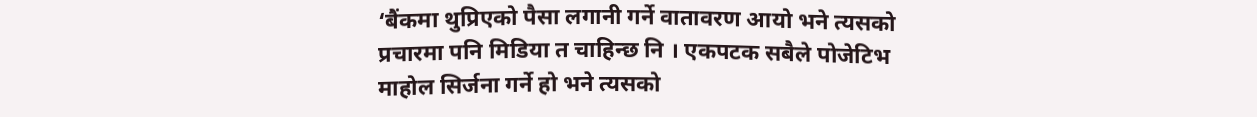‘बैंकमा थुप्रिएको पैसा लगानी गर्ने वातावरण आयो भने त्यसको प्रचारमा पनि मिडिया त चाहिन्छ नि । एकपटक सबैले पोजेटिभ माहोल सिर्जना गर्ने हो भने त्यसको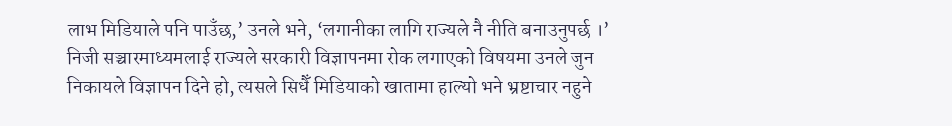लाभ मिडियाले पनि पाउँछ,’ उनले भने, ‘लगानीका लागि राज्यले नै नीति बनाउनुपर्छ ।’
निजी सञ्चारमाध्यमलाई राज्यले सरकारी विज्ञापनमा रोक लगाएको विषयमा उनले जुन निकायले विज्ञापन दिने हो, त्यसले सिधैँ मिडियाको खातामा हाल्यो भने भ्रष्टाचार नहुने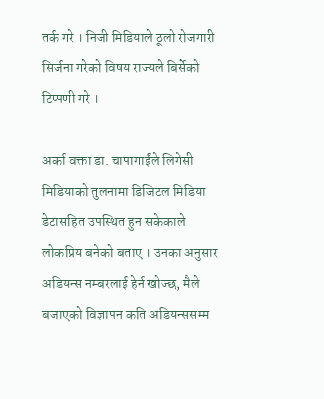तर्क गरे । निजी मिडियाले ठूलो रोजगारी सिर्जना गरेको विषय राज्यले बिर्सेको टिप्पणी गरे ।

अर्का वक्ता डा. चापागाईंले लिगेसी मिडियाको तुलनामा डिजिटल मिडिया डेटासहित उपस्थित हुन सकेकाले लोकप्रिय बनेको बताए । उनका अनुसार अडियन्स नम्बरलाई हेर्न खोज्छ, मैले बजाएको विज्ञापन कति अडियन्ससम्म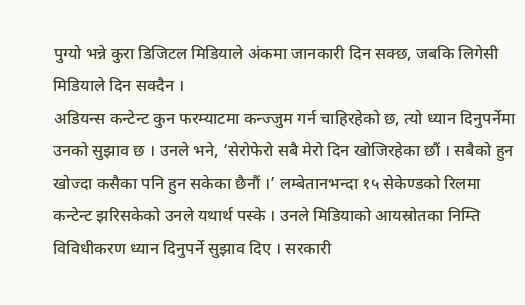पुग्यो भन्ने कुरा डिजिटल मिडियाले अंकमा जानकारी दिन सक्छ, जबकि लिगेसी मिडियाले दिन सक्दैन ।
अडियन्स कन्टेन्ट कुन फरम्याटमा कन्ज्जुम गर्न चाहिरहेको छ, त्यो ध्यान दिनुपर्नेमा उनको सुझाव छ । उनले भने, ‘सेरोफेरो सबै मेरो दिन खोजिरहेका छौं । सबैको हुन खोज्दा कसैका पनि हुन सकेका छैनौं ।’ लम्बेतानभन्दा १५ सेकेण्डको रिलमा कन्टेन्ट झरिसकेको उनले यथार्थ पस्के । उनले मिडियाको आयस्रोतका निम्ति विविधीकरण ध्यान दिनुपर्ने सुझाव दिए । सरकारी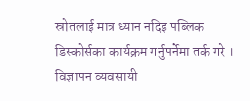स्रोतलाई मात्र ध्यान नदिइ पब्लिक डिस्कोर्सका कार्यक्रम गर्नुपर्नेमा तर्क गरे ।
विज्ञापन व्यवसायी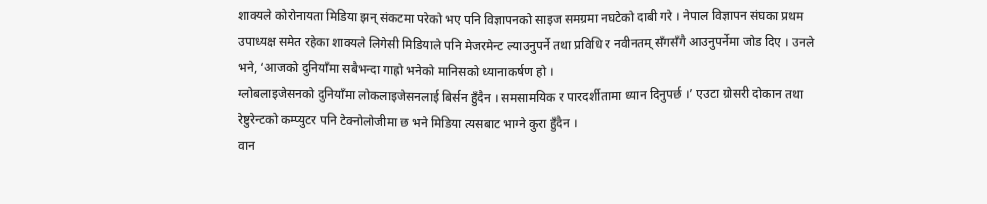शाक्यले कोरोनायता मिडिया झन् संकटमा परेको भए पनि विज्ञापनको साइज समग्रमा नघटेको दाबी गरे । नेपाल विज्ञापन संघका प्रथम उपाध्यक्ष समेत रहेका शाक्यले लिगेसी मिडियाले पनि मेजरमेन्ट ल्याउनुपर्ने तथा प्रविधि र नवीनतम् सँगसँगै आउनुपर्नेमा जोड दिए । उनले भने, ‘आजको दुनियाँमा सबैभन्दा गाह्रो भनेको मानिसको ध्यानाकर्षण हो ।
ग्लोबलाइजेसनको दुनियाँमा लोकलाइजेसनलाई बिर्सन हुँदैन । समसामयिक र पारदर्शीतामा ध्यान दिनुपर्छ ।’ एउटा ग्रोसरी दोकान तथा रेष्टुरेन्टको कम्प्युटर पनि टेक्नोलोजीमा छ भने मिडिया त्यसबाट भाग्ने कुरा हुँदैन ।
वान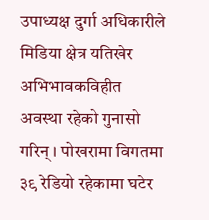उपाध्यक्ष दुर्गा अधिकारीले मिडिया क्षेत्र यतिखेर अभिभावकविहीत अवस्था रहेको गुनासो गरिन् । पोखरामा विगतमा ३९ रेडियो रहेकामा घटेर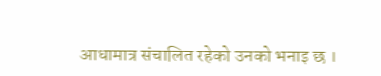आधामात्र संचालित रहेको उनको भनाइ छ ।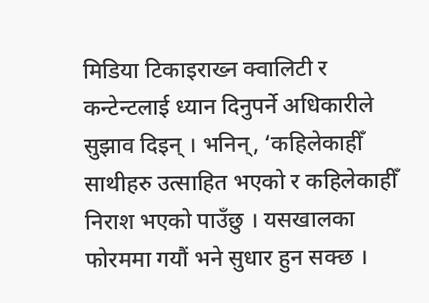मिडिया टिकाइराख्न क्वालिटी र कन्टेन्टलाई ध्यान दिनुपर्ने अधिकारीले सुझाव दिइन् । भनिन्, ‘कहिलेकाहीँ साथीहरु उत्साहित भएको र कहिलेकाहीँ निराश भएको पाउँछु । यसखालका फोरममा गयौं भने सुधार हुन सक्छ ।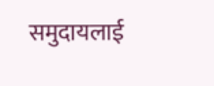समुदायलाई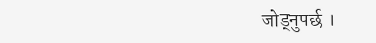जोड्नुपर्छ ।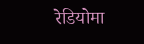रेडियोमा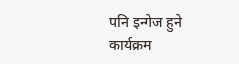पनि इन्गेज हुने कार्यक्रम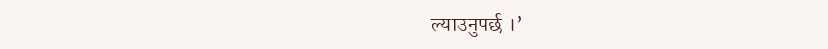ल्याउनुपर्छ ।’